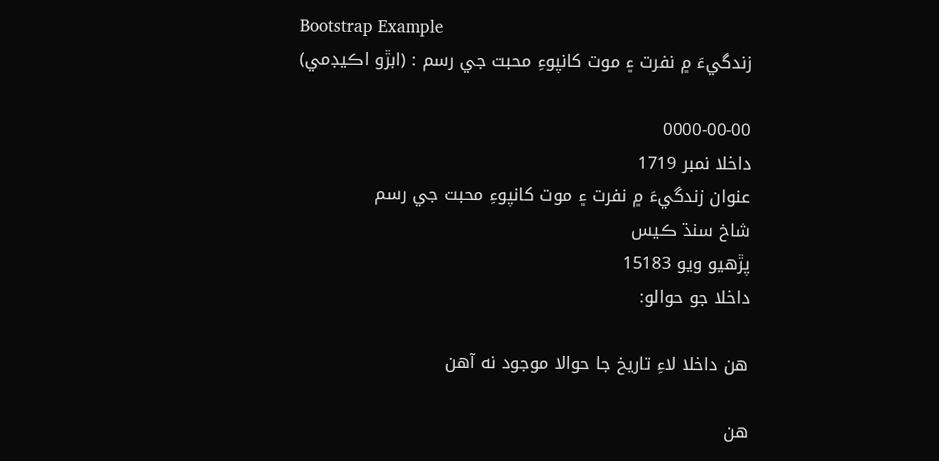Bootstrap Example
زندگيءَ ۾ نفرت ۽ موت کانپوءِ محبت جي رسم : (ابڙو اڪيڊمي)

0000-00-00
داخلا نمبر 1719
عنوان زندگيءَ ۾ نفرت ۽ موت کانپوءِ محبت جي رسم
شاخ سنڌ ڪيس
پڙهيو ويو 15183
داخلا جو حوالو:

هن داخلا لاءِ تاريخ جا حوالا موجود نه آهن

هن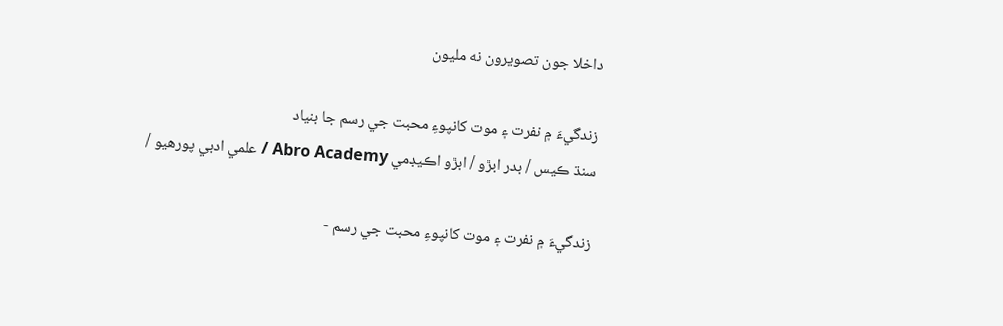داخلا جون تصويرون نه مليون

زندگيءَ ۾ نفرت ۽ موت کانپوءِ محبت جي رسم جا بنياد
سنڌ ڪيس / بدر ابڙو / ابڙو اڪيڊمي Abro Academy / علمي ادبي پورهيو /

زندگيءَ ۾ نفرت ۽ موت کانپوءِ محبت جي رسم -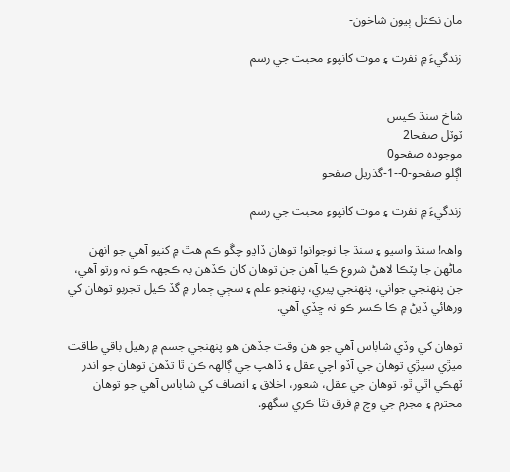مان نڪتل ٻيون شاخون-

زندگيءَ ۾ نفرت ۽ موت کانپوءِ محبت جي رسم


شاخ سنڌ ڪيس
ٽوٽل صفحا2
موجودہ صفحو0
اڳلو صفحو-0--1-گذريل صفحو

زندگيءَ ۾ نفرت ۽ موت کانپوءِ محبت جي رسم

واھہ! سنڌ واسيو ۽ سنڌ جا نوجوانو! توهان ڏاڍو چڱو ڪم هٿ ۾ کنيو آهي جو انھن ماڻهن جا پٽڪا لاهڻ شروع ڪيا آهن جن توهان کان ڪڏهن بہ ڪجھہ ڪو نہ ورتو آهي، جن پنھنجي جواني، پنھنجي پيري، پنھنجو علم ۽ سڄي ڄمار ۾ گڏ ڪيل تجربو توهان کي ورهائي ڏيڻ ۾ ڪا ڪسر ڪو نہ ڇڏي آهي.

توهان کي وڏي شاباس آهي جو هن وقت جڏهن هو پنھنجي جسم ۾ رهيل باقي طاقت ميڙي سيڙي توهان جي آڏو اچي عقل ۽ ڏاهپ جي ڳالھہ ڪن ٿا تڏهن توهان جو اندر ٽهڪي اٿي ٿو. توهان جي عقل، شعور، اخلاق ۽ انصاف کي شاباس آهي جو توهان محترم ۽ مجرم جي وچ ۾ فرق نٿا ڪري سگهو.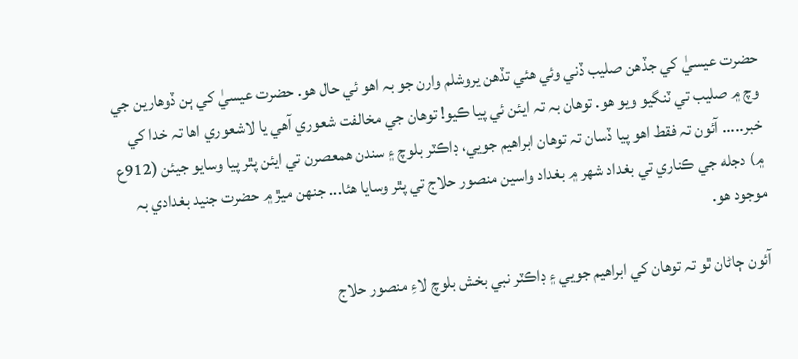حضرت عيسيٰ کي جڏهن صليب ڏني وئي هئي تڏهن يروشلم وارن جو بہ اهو ئي حال هو. حضرت عيسيٰ کي ٻن ڏوهارين جي وچ ۾ صليب تي ٽنگيو ويو هو. توهان بہ تہ ايئن ئي پيا ڪيو! توهان جي مخالفت شعوري آهي يا لاشعوري اها تہ خدا کي خبر..... آئون تہ فقط اهو پيا ڏسان تہ توهان ابراهيم جويي، ڊاڪٽر بلوچ ۽ سندن همعصرن تي ايئن پٿر پيا وسايو جيئن (912ع ۾) دجله جي ڪناري تي بغداد شهر ۾ بغداد واسين منصور حلاج تي پٿر وسايا هئا... جنھن ميڙ ۾ حضرت جنيد بغدادي بہ موجود هو.

آئون ڄاڻان ٿو تہ توهان کي ابراهيم جويي ۽ ڊاڪٽر نبي بخش بلوچ لاءِ منصور حلاج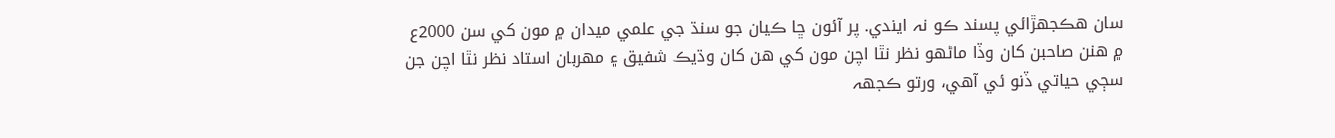سان هڪجھڙائي پسند ڪو نہ ايندي. پر آئون ڇا ڪيان جو سنڌ جي علمي ميدان ۾ مون کي سن 2000ع ۾ هنن صاحبن کان وڏا ماڻهو نظر نٿا اچن مون کي هن کان وڌيڪ شفيق ۽ مهربان استاد نظر نٿا اچن جن سڄي حياتي ڏنو ئي آهي، ورتو ڪجھہ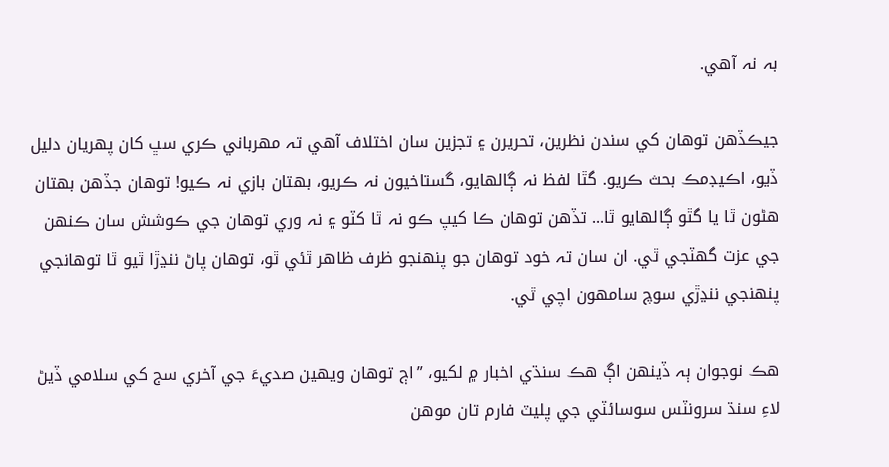بہ نہ آهي.

جيڪڏهن توهان کي سندن نظرين، تحريرن ۽ تجزين سان اختلاف آهي تہ مهرباني ڪري سڀ کان پھريان دليل ڏيو، اڪيڊمڪ بحث ڪريو. گٿا لفظ نہ ڳالهايو، گستاخيون نہ ڪريو، بھتان بازي نہ ڪيو! توهان جڏهن بھتان هڻون ٿا يا گٿو ڳالهايو ٿا... تڏهن توهان ڪا کيپ ڪو نہ ٿا کٽو ۽ نہ وري توهان جي ڪوشش سان ڪنھن جي عزت گهٽجي ٿي. ان سان تہ خود توهان جو پنھنجو ظرف ظاهر ٿئي ٿو، توهان پاڻ ننڍڙا ٿيو ٿا توهانجي پنھنجي ننڍڙي سوچ سامهون اچي ٿي.

هڪ نوجوان ٻہ ڏينھن اڳ هڪ سنڌي اخبار ۾ لکيو، ”اڄ توهان ويھين صديءَ جي آخري سج کي سلامي ڏيڻ لاءِ سنڌ سرونٽس سوسائٽي جي پليٽ فارم تان موهن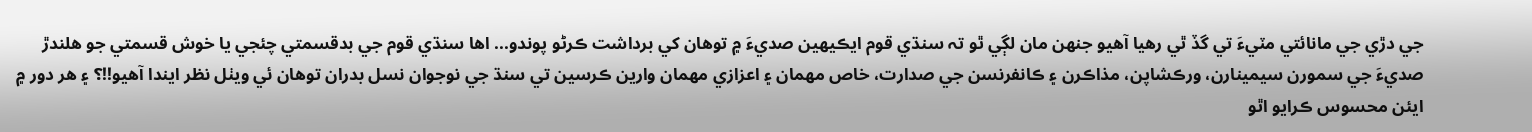جي دڙي جي مانائتي مٽيءَ تي گڏ ٿي رهيا آهيو جنھن مان لڳي ٿو تہ سنڌي قوم ايڪيھين صديءَ ۾ توهان کي برداشت ڪرڻو پوندو... اها سنڌي قوم جي بدقسمتي چئجي يا خوش قسمتي جو هلندڙ صديءَ جي سمورن سيمينارن، ورڪشاپن، مذاڪرن ۽ ڪانفرنسن جي صدارت، خاص مهمان ۽ اعزازي مهمان وارين ڪرسين تي سنڌ جي نوجوان نسل بدران توهان ئي ويٺل نظر ايندا آهيو!!؟ ۽ هر دور ۾ ايئن محسوس ڪرايو اٿو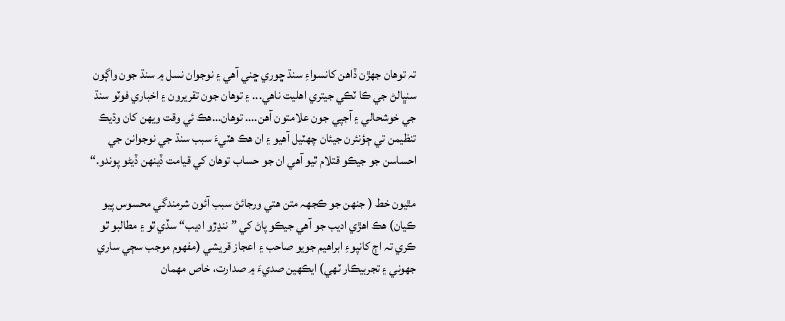تہ توهان جهڙن ڏاهن کانسواءِ سنڌ ڇوري ڇني آهي ۽ نوجوان نسل ۾ سنڌ جون واڳون سنڀالڻ جي ڪا ٽڪي جيتري اهليت ناهي... ۽ توهان جون تقريرون ۽ اخباري فوٽو سنڌ جي خوشحالي ۽ آجپي جون علامتون آهن.... توهان...هڪ ئي وقت ويھن کان وڌيڪ تنظيمن تي ڄؤنئرن جيئان چهٽيل آهيو ۽ ان هڪ هٽيءَ سبب سنڌ جي نوجوانن جي احساسن جو جيڪو قتلام ٿيو آهي ان جو حساب توهان کي قيامت ڏينھن ڏيڻو پوندو.“

مٿيون خط ( جنھن جو ڪجھہ متن هتي ورجائڻ سبب آئون شرمندگي محسوس پيو ڪيان) هڪ اهڙي اديب جو آهي جيڪو پاڻ کي ”ننڍڙو اديب“ سڏي ٿو ۽ مطالبو ٿو ڪري تہ اڄ کانپوءِ ابراهيم جويو صاحب ۽ اعجاز قريشي (مفهوم موجب سڄي ساري جهوني ۽ تجربيڪار ٽهي) ايڪهين صديءَ ۾ صدارت، خاص مهمان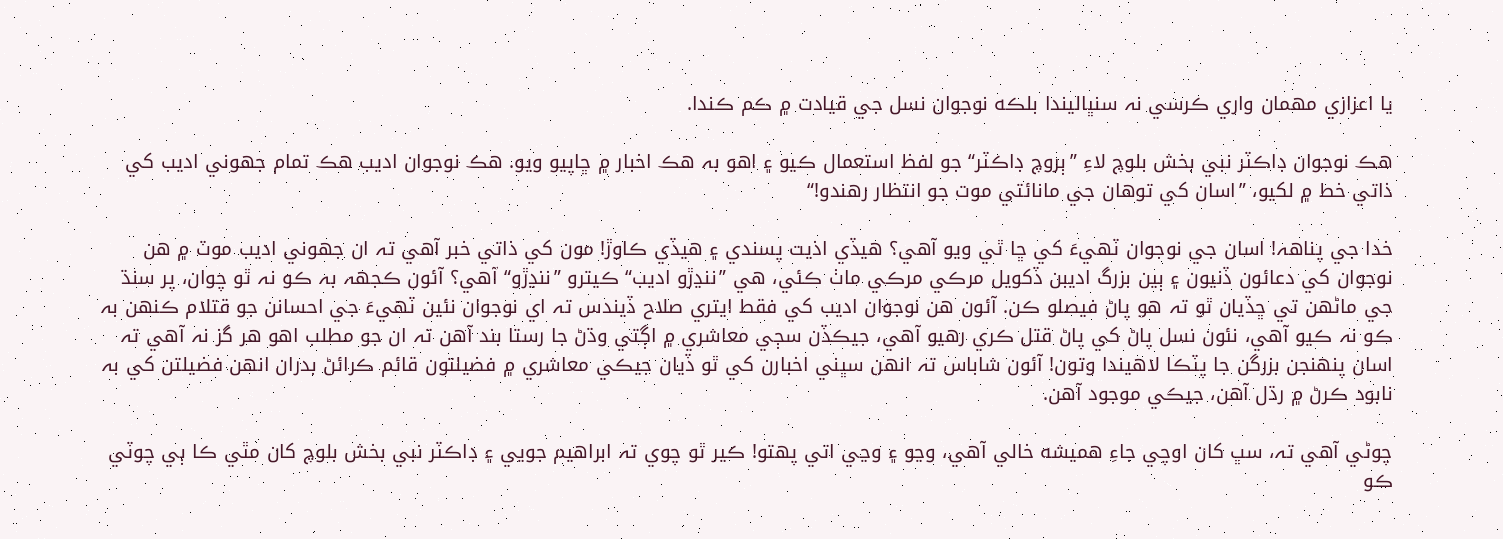يا اعزازي مهمان واري ڪرسي نہ سنڀاليندا بلڪه نوجوان نسل جي قيادت ۾ ڪم ڪندا.

هڪ نوجوان ڊاڪٽر نبي بخش بلوچ لاءِ ”ٻروچ ڊاڪٽر“ جو لفظ استعمال ڪيو ۽ اهو بہ هڪ اخبار ۾ ڇاپيو ويو. هڪ نوجوان اديب هڪ تمام جهوني اديب کي ذاتي خط ۾ لکيو، ”اسان کي توهان جي مانائتي موت جو انتظار رهندو!“

خدا جي پناھہ! اسان جي نوجوان ٽهيءَ کي ڇا ٿي ويو آهي؟ هيڏي اذيت پسندي ۽ هيڏي ڪاوڙ! مون کي ذاتي خبر آهي تہ ان جهوني اديب موٽ ۾ هن نوجوان کي دعائون ڏنيون ۽ ٻين بزرگ اديبن ڏکويل مرڪي مرڪي ماٺ ڪئي، هي ”ننڍڙو اديب“ ڪيترو ”ننڍڙو“ آهي؟ آئون ڪجھہ بہ ڪو نہ ٿو چوان، پر سنڌ جي ماڻهن تي ڇڏيان ٿو تہ هو پاڻ فيصلو ڪن. آئون هن نوجوان اديب کي فقط ايتري صلاح ڏيندس تہ اي نوجوان نئين ٽهيءَ جي احسانن جو قتلام ڪنھن بہ ڪو نہ ڪيو آهي، نئون نسل پاڻ کي پاڻ قتل ڪري رهيو آهي، جيڪڏن سڄي معاشري ۾ اڳتي وڌڻ جا رستا بند آهن تہ ان جو مطلب اهو هر گز نہ آهي تہ اسان پنھنجن بزرگن جا پٽڪا لاهيندا وتون! آئون شاباس تہ انھن سڀني اخبارن کي ٿو ڏيان جيڪي معاشري ۾ فضيلتون قائم ڪرائڻ بدران انھن فضيلتن کي بہ نابود ڪرڻ ۾ رڌل آهن، جيڪي موجود آهن.

چوڻي آهي تہ، سڀ کان اوچي جاءِ هميشه خالي آهي، وڃو ۽ وڃي اتي پھتو! ڪير ٿو چوي تہ ابراهيم جويي ۽ ڊاڪٽر نبي بخش بلوچ کان مٿي ڪا ٻي چوٽي ڪو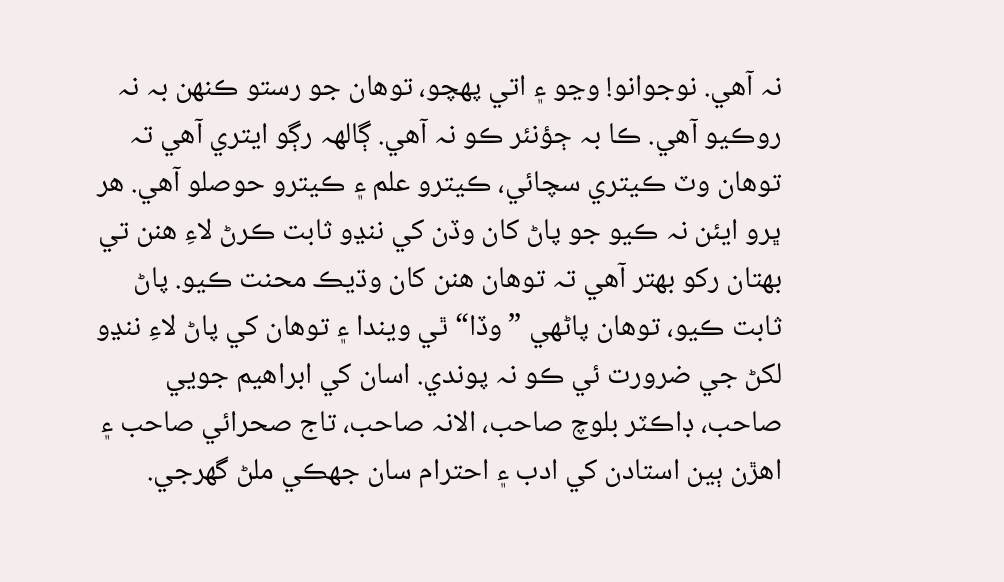نہ آهي. نوجوانو! وڃو ۽ اتي پھچو، توهان جو رستو ڪنھن بہ نہ روڪيو آهي. ڪا بہ ڄؤنئر ڪو نہ آهي. ڳالھہ رڳو ايتري آهي تہ توهان وٽ ڪيتري سچائي، ڪيترو علم ۽ ڪيترو حوصلو آهي. هر ڀرو ايئن نہ ڪيو جو پاڻ کان وڏن کي ننڍو ثابت ڪرڻ لاءِ هنن تي بھتان رکو بھتر آهي تہ توهان هنن کان وڌيڪ محنت ڪيو. پاڻ ثابت ڪيو، توهان پاڻهي ”وڏا“ ٿي ويندا ۽ توهان کي پاڻ لاءِ ننڍو لکڻ جي ضرورت ئي ڪو نہ پوندي. اسان کي ابراهيم جويي صاحب، ڊاڪٽر بلوچ صاحب، الانہ صاحب، تاج صحرائي صاحب ۽ اهڙن ٻين استادن کي ادب ۽ احترام سان جهڪي ملڻ گهرجي.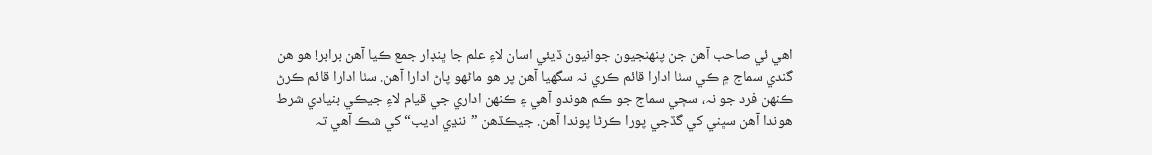اهي ئي صاحب آهن جن پنھنجيون جوانيون ڏيئي اسان لاءِ علم جا ڀنڊار جمع ڪيا آهن برابر! هو هن گندي سماج ۾ ڪي سٺا ادارا قائم ڪري نہ سگهيا آهن پر هو ماڻهو پاڻ ادارا آهن. سٺا ادارا قائم ڪرڻ ڪنھن فرد جو نہ، سڄي سماج جو ڪم هوندو آهي ۽ ڪنھن اداري جي قيام لاءِ جيڪي بنيادي شرط هوندا آهن سڀني کي گڏجي پورا ڪرڻا پوندا آهن. جيڪڏهن ”ننڍي اديب“ کي شڪ آهي تہ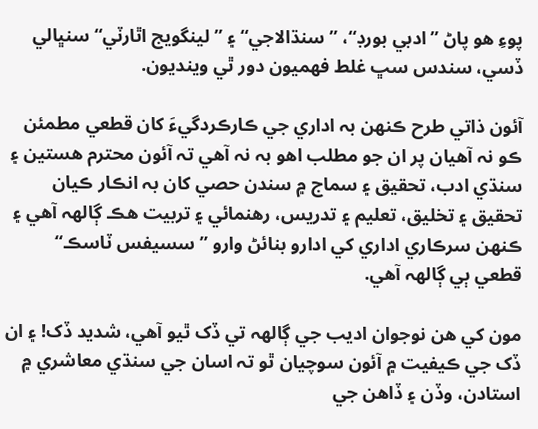پوءِ هو پاڻ ”ادبي بورڊ“، ”سنڌالاجي“ ۽ ”لينگويج اٿارٽي“ سنڀالي ڏسي، سندس سڀ غلط فهميون دور ٿي وينديون.

آئون ذاتي طرح ڪنھن بہ اداري جي ڪارڪردگيءَ کان قطعي مطمئن ڪو نہ آهيان پر ان جو مطلب اهو بہ نہ آهي تہ آئون محترم هستين ۽ سنڌي ادب، تحقيق ۽ سماج ۾ سندن حصي کان بہ انڪار ڪيان تحقيق ۽ تخليق، تعليم ۽ تدريس، رهنمائي ۽ تربيت هڪ ڳالھہ آهي ۽ ڪنھن سرڪاري اداري کي ادارو بنائڻ وارو ”سسيفس ٽاسڪ“ قطعي ٻي ڳالھہ آهي.

مون کي هن نوجوان اديب جي ڳالھہ تي ڏک ٿيو آهي، شديد ڏک! ۽ ان ڏک جي ڪيفيت ۾ آئون سوچيان ٿو تہ اسان جي سنڌي معاشري ۾ استادن، وڏن ۽ ڏاهن جي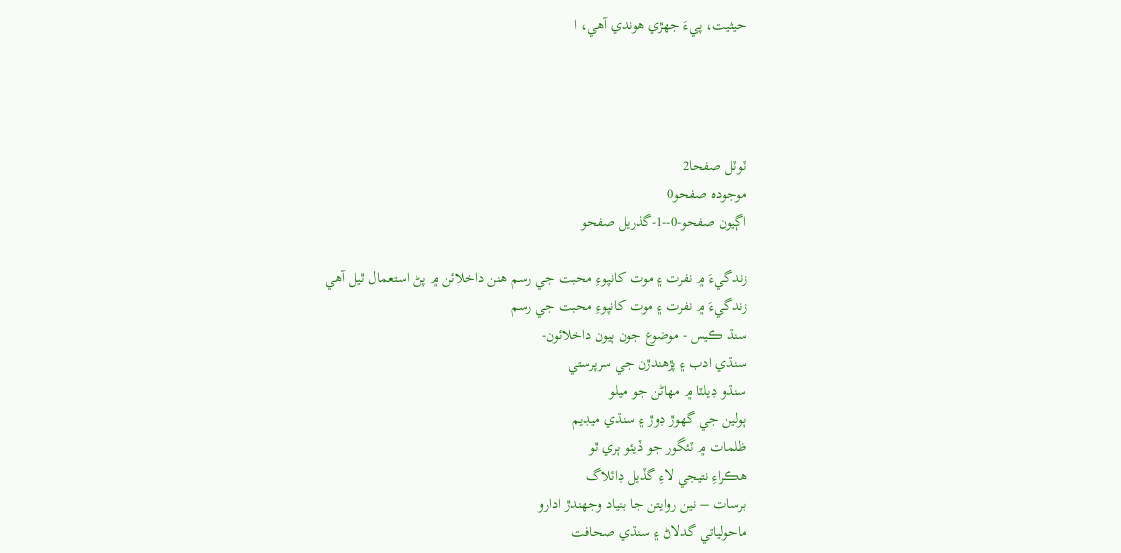حيثيت، پيءَ جھڙي هوندي آهي، ا




ٽوٽل صفحا2
موجودہ صفحو0
اڳيون صفحو-0--1-گذريل صفحو

زندگيءَ ۾ نفرت ۽ موت کانپوءِ محبت جي رسم ھنن داخلائن ۾ پڻ استعمال ٿيل آھي
زندگيءَ ۾ نفرت ۽ موت کانپوءِ محبت جي رسم
سنڌ ڪيس - موضوع جون ٻيون داخلائون-
سنڌي ادب ۽ پڙهندڙن جي سرپرستي
سنڌو ڊيلٽا ۾ مهاڻن جو ميلو
ٻولين جي گهوڙ ڊوڙ ۽ سنڌي ميڊيم
ظلمات ۾ ٽئگور جو ڏيئو ٻري ٿو
هڪراءِ نتيجي لاءِ گڏيل ڊائلاگ
برسات – نين روايتن جا بنياد وجهندڙ ادارو
ماحولياتي گدلاڻ ۽ سنڌي صحافت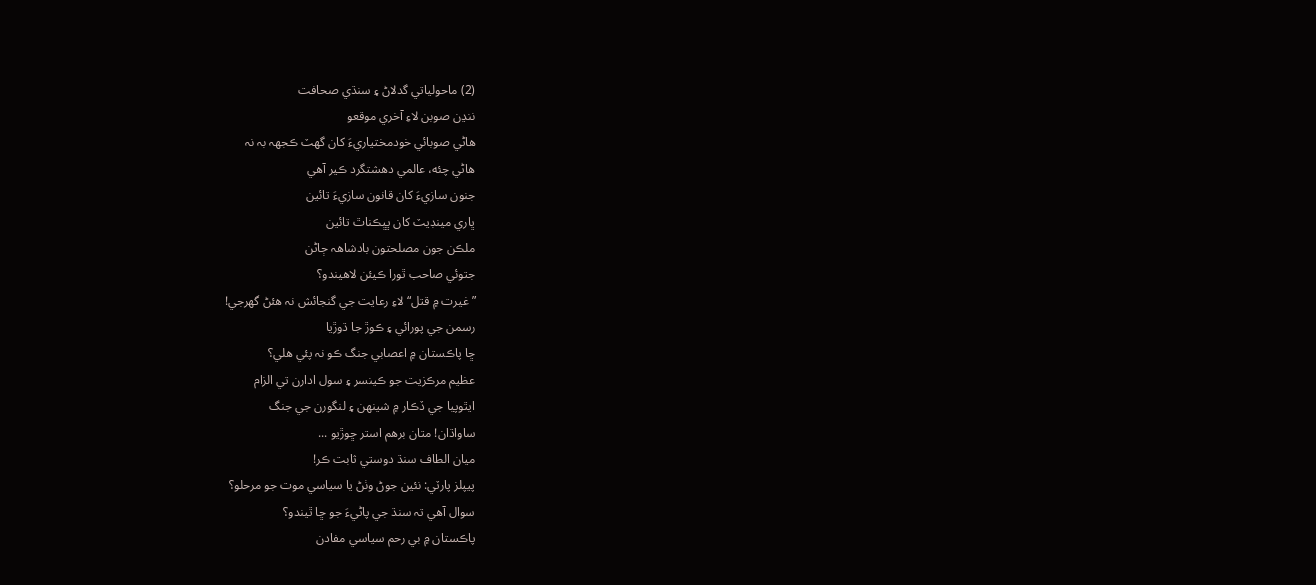(2) ماحولياتي گدلاڻ ۽ سنڌي صحافت
ننڍن صوبن لاءِ آخري موقعو
هاڻي صوبائي خودمختياريءَ کان گهٽ ڪجھہ بہ نہ
هاڻي چئه، عالمي دهشتگرد ڪير آهي
جنون سازيءَ کان قانون سازيءَ تائين
ڀاري مينڊيٽ کان ڀڀڪناٿ تائين
ملڪن جون مصلحتون بادشاھہ ڄاڻن
جتوئي صاحب ٿورا ڪيئن لاهيندو؟
”غيرت ۾ قتل“ لاءِ رعايت جي گنجائش نہ هئڻ گهرجي!
رسمن جي پورائي ۽ ڪوڙ جا ڌوڙيا
ڇا پاڪستان ۾ اعصابي جنگ ڪو نہ پئي هلي؟
عظيم مرڪزيت جو ڪينسر ۽ سول ادارن تي الزام
ايٿوپيا جي ڏڪار ۾ شينھن ۽ لنگورن جي جنگ
ساواڌان! متان برهم استر ڇوڙيو ...
ميان الطاف سنڌ دوستي ثابت ڪر!
پيپلز پارٽي: نئين جوڻ وٺڻ يا سياسي موت جو مرحلو؟
سوال آهي تہ سنڌ جي پاڻيءَ جو ڇا ٿيندو؟
پاڪستان ۾ بي رحم سياسي مفادن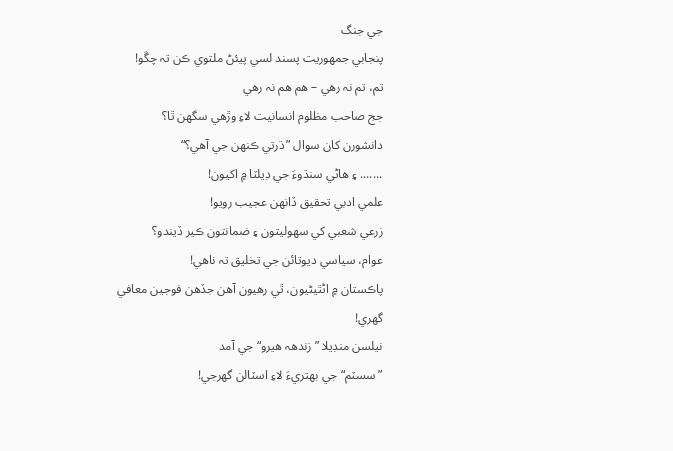جي جنگ
پنجابي جمهوريت پسند لسي پيئڻ ملتوي ڪن تہ چڱو!
تم، تم نہ رهي – هم هم نہ رهي
جج صاحب مظلوم انسانيت لاءِ وڙهي سگهن ٿا؟
دانشورن کان سوال ”ڌرتي ڪنھن جي آهي؟“
....... ۽ هاڻي سنڌوءَ جي ڊيلٽا ۾ اکيون!
علمي ادبي تحقيق ڏانھن عجيب رويو!
زرعي شعبي کي سهوليتون ۽ ضمانتون ڪير ڏيندو؟
عوام، سياسي ديوتائن جي تخليق تہ ناهي!
پاڪستان ۾ اڻٿيڻيون، ٿي رهيون آهن جڏهن فوجين معافي گهري!
نيلسن منڊيلا ”زندھہ هيرو“ جي آمد
”سسٽم“ جي بھتريءَ لاءِ اسٽالن گهرجي!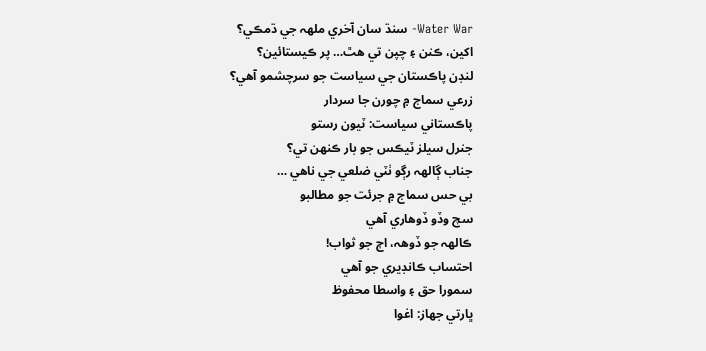Water War- سنڌ سان آخري ملھہ جي ڌمڪي؟
اکين، ڪنن ۽ چپن تي هٿ… پر ڪيستائين؟
لنڊن پاڪستان جي سياست جو سرچشمو آهي؟
زرعي سماج ۾ چورن جا سردار
پاڪستاني سياست: ٽيون رستو
جنرل سيلز ٽيڪس جو بار ڪنھن تي؟
جناب ڳالھہ رڳو ٺٽي ضلعي جي ناهي …
بي حس سماج ۾ جرئت جو مطالبو
سچ وڏو ڏوهاري آهي
ڪالھہ جو ڏوھہ، اڄ جو ثواب!
احتساب ڪانڊيري جو آهي
سمورا حق ۽ واسطا محفوظ
ڀارتي جهاز: اغوا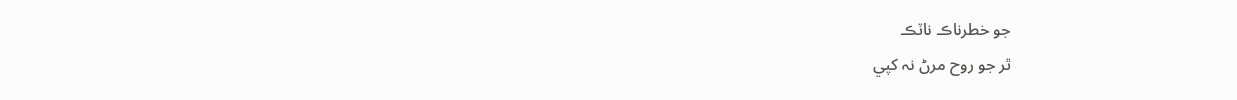جو خطرناڪ ناٽڪ
ٿر جو روح مرڻ نہ کپي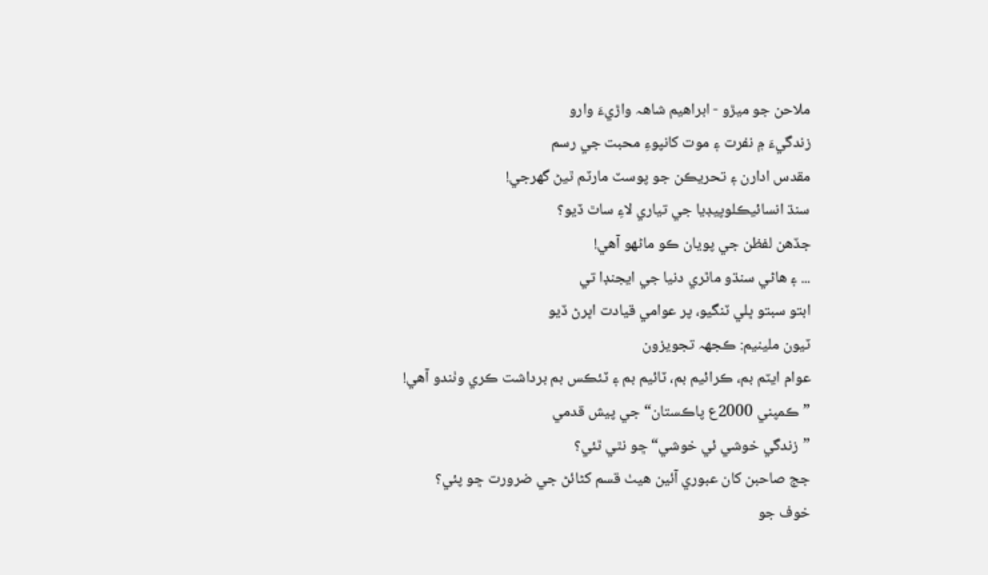ملاحن جو ميڙو - ابراهيم شاھہ واڙيءَ وارو
زندگيءَ ۾ نفرت ۽ موت کانپوءِ محبت جي رسم
مقدس ادارن ۽ تحريڪن جو پوسٽ مارٽم ٿيڻ گهرجي!
سنڌ انسائيڪلوپيڊيا جي تياري لاءِ ساٿ ڏيو؟
جڏهن لفظن جي پويان ڪو ماڻهو آهي!
... ۽ هاڻي سنڌو ماٿري دنيا جي ايجنڊا تي
ابتو سبتو ڀلي ٽنگيو، پر عوامي قيادت اڀرڻ ڏيو
ٽيون ملينيم: ڪجھہ تجويزون
عوام ايٽم بم، ڪرائيم بم، ٽائيم بم ۽ ٽئڪس بم برداشت ڪري وٺندو آهي!
”ڪمپني 2000ع پاڪستان“ جي پيش قدمي
”زندگي خوشي ئي خوشي“ ڇو نٿي ٿئي؟
جج صاحبن کان عبوري آئين هيٺ قسم کڻائڻ جي ضرورت ڇو پئي؟
خوف جو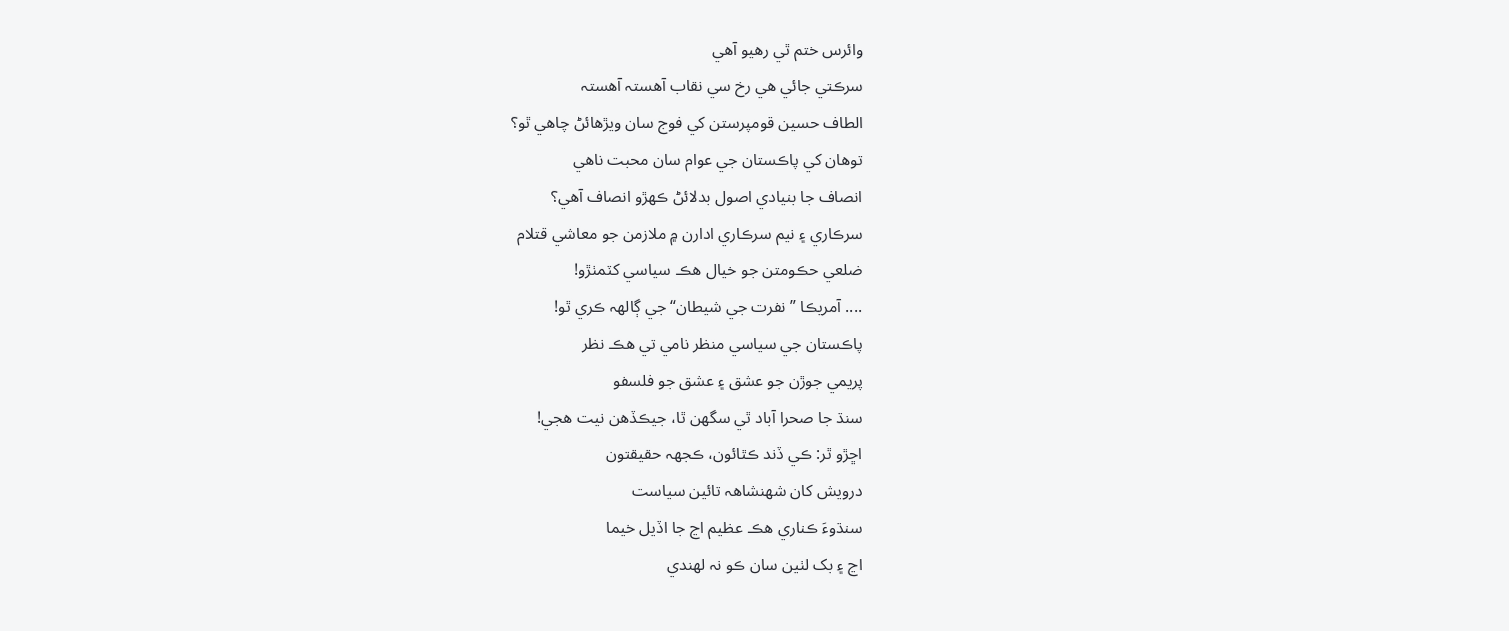وائرس ختم ٿي رهيو آهي
سرڪتي جائي هي رخ سي نقاب آهستہ آهستہ
الطاف حسين قومپرستن کي فوج سان ويڙهائڻ چاهي ٿو؟
توهان کي پاڪستان جي عوام سان محبت ناهي
انصاف جا بنيادي اصول بدلائڻ ڪھڙو انصاف آهي؟
سرڪاري ۽ نيم سرڪاري ادارن ۾ ملازمن جو معاشي قتلام
ضلعي حڪومتن جو خيال هڪ سياسي کٽمٺڙو!
.... آمريڪا ”نفرت جي شيطان“ جي ڳالھہ ڪري ٿو!
پاڪستان جي سياسي منظر نامي تي هڪ نظر
پريمي جوڙن جو عشق ۽ عشق جو فلسفو
سنڌ جا صحرا آباد ٿي سگهن ٿا، جيڪڏهن نيت هجي!
اڇڙو ٿر: ڪي ڏند ڪٿائون، ڪجھہ حقيقتون
درويش کان شهنشاھہ تائين سياست
سنڌوءَ ڪناري هڪ عظيم اڃ جا اڏيل خيما
اڃ ۽ بک لٺين سان ڪو نہ لهندي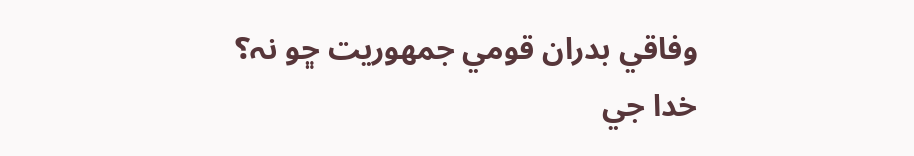وفاقي بدران قومي جمهوريت ڇو نہ؟
خدا جي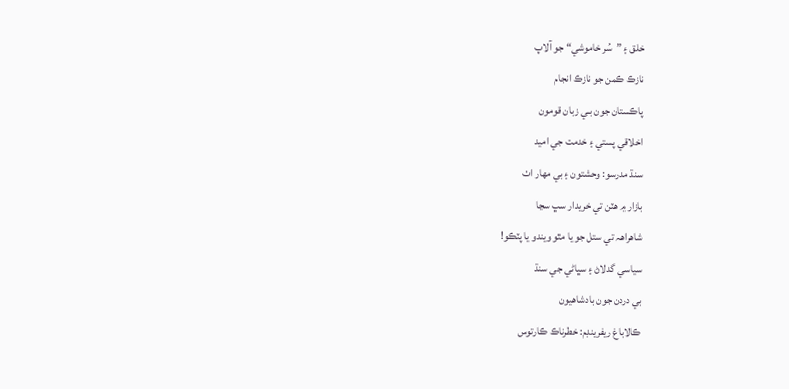خلق ۽ ”سُر خاموشي“ جو آلاپ
نازڪ ڪمن جو نازڪ انجام
پاڪستان جون بـي زبان قومون
اخلاقي پستي ۽ خدمت جي اميد
سنڌ مدرسو: وحشتون ۽ بي مهار اٺ
بازار ۾ هٽن تي خريدار سڀ سڃا
شاهراھہ تي ستل جو يا مٿو ويندو يا پٽڪو!
سياسي گدلاڻ ۽ سڀاڻي جي سنڌ
بي دردن جون بادشاهيون
ڪالاباغ ريفرينڊم: خطرناڪ ڪارتوس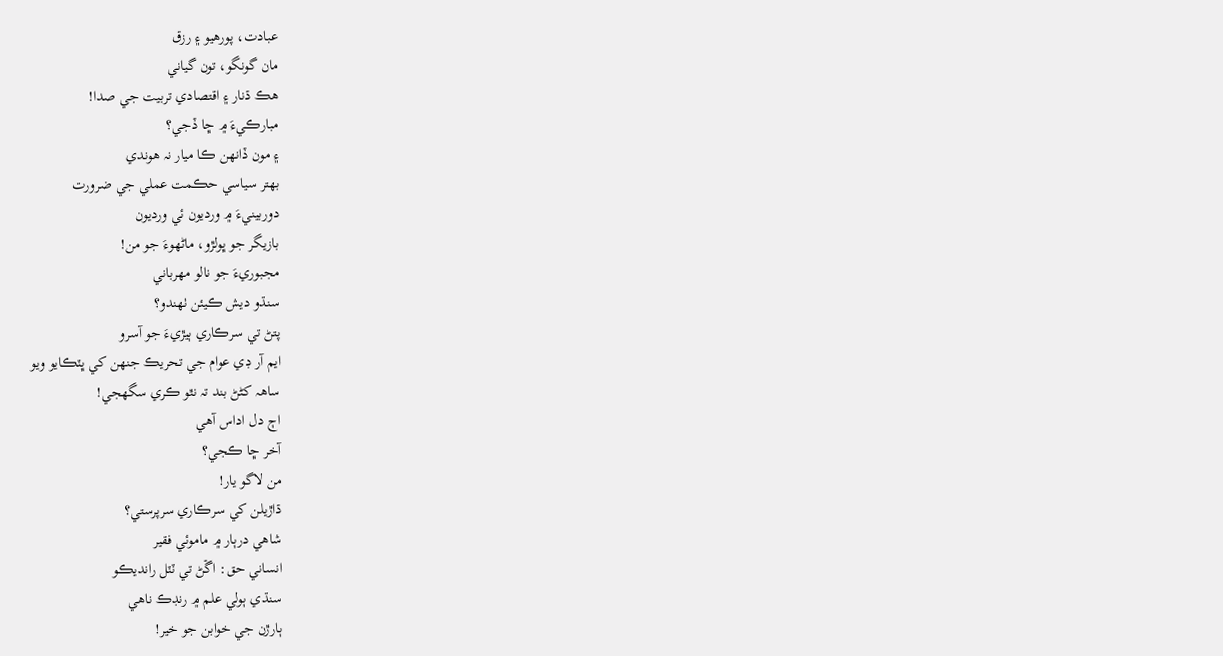عبادت، پورهيو ۽ رزق
مان گونگو، تون گياني
هڪ ڌنار ۽ اقتصادي تربيت جي صدا!
مبارڪيءَ ۾ ڇا ڏجي؟
۽ مون ڏانھن ڪا ميار نہ هوندي
بھتر سياسي حڪمت عملي جي ضرورت
دوربينيءَ ۾ ورديون ئي ورديون
بازيگر جو ڀولڙو، ماڻهوءَ جو من!
مجبوريءَ جو نالو مهرباني
سنڌو ديش ڪيئن ٺھندو؟
پتڻ تي سرڪاري ٻيڙيءَ جو آسرو
ايم آر ڊي عوام جي تحريڪ جنھن کي ڀٽڪايو ويو
ساھہ کڻڻ بند تہ نٿو ڪري سگهجي!
اڄ دل اداس آهي
آخر ڇا ڪجي؟
من لاگو يار!
ڌاڙيلن کي سرڪاري سرپرستي؟
شاهي درٻار ۾ ماموئي فقير
انساني حق: اڱڻ تي ٽٽل رانديڪو
سنڌي ٻولي علم ۾ رنڊڪ ناهي
ٻارڙن جي خوابن جو خير!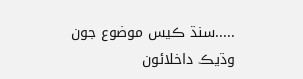.....سنڌ ڪيس موضوع جون وڌيڪ داخلائون